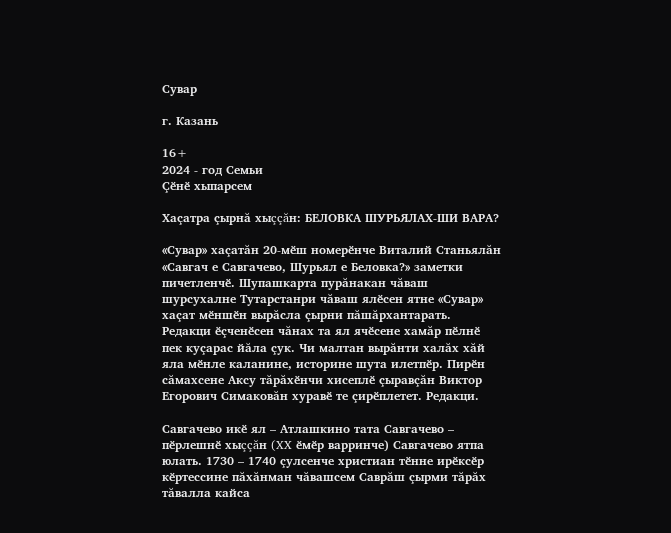Сувар

г. Казань

16+
2024 - год Семьи
Çӗнӗ хыпарсем

Хаçатра çырнă хыççăн: БЕЛОВКА ШУРЬЯЛАХ-ШИ ВАРА?

«Сувар» хаçатăн 20-мӗш номерӗнче Виталий Станьялăн «Савгач е Савгачево, Шурьял е Беловка?» заметки пичетленчӗ. Шупашкарта пурăнакан чăваш шурсухалне Тутарстанри чăваш ялӗсен ятне «Сувар» хаçат мӗншӗн вырăсла çырни пăшăрхантарать. Редакци ӗçченӗсен чăнах та ял ячӗсене хамăр пӗлнӗ пек куçарас йăла çук. Чи малтан вырăнти халăх хăй яла мӗнле каланине, историне шута илетпӗр. Пирӗн сăмахсене Аксу тăрăхӗнчи хисеплӗ çыравçăн Виктор Егорович Симаковăн хуравӗ те çирӗплетет. Редакци.

Савгачево икӗ ял – Атлашкино тата Савгачево – пӗрлешнӗ хыççăн (XX ӗмӗр варринче) Савгачево ятпа юлать. 1730 – 1740 çулсенче христиан тӗнне ирӗксӗр кӗртессине пăхăнман чăвашсем Саврăш çырми тăрăх тăвалла кайса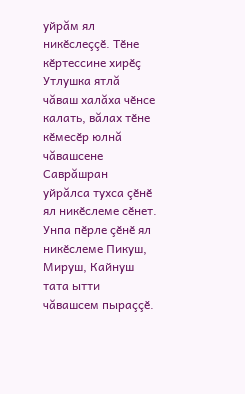уйрăм ял никӗслеççӗ. Тӗне кӗртессине хирӗç Утлушка ятлă чăваш халăха чӗнсе калать, вăлах тӗне кӗмесӗр юлнă чăвашсене Саврăшран уйрăлса тухса çӗнӗ ял никӗслеме сӗнет. Унпа пӗрле çӗнӗ ял никӗслеме Пикуш, Мируш, Кайнуш тата ытти чăвашсем пыраççӗ.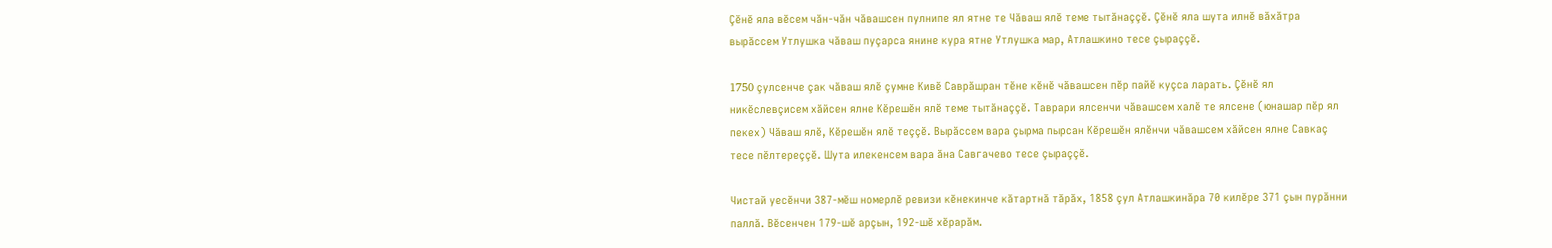Çӗнӗ яла вӗсем чăн-чăн чăвашсен пулнипе ял ятне те Чăваш ялӗ теме тытăнаççӗ. Çӗнӗ яла шута илнӗ вăхăтра вырăссем Утлушка чăваш пуçарса янине кура ятне Утлушка мар, Атлашкино тесе çыраççӗ.

1750 çулсенче çак чăваш ялӗ çумне Кивӗ Саврăшран тӗне кӗнӗ чăвашсен пӗр пайӗ куçса ларать. Çӗнӗ ял никӗслевçисем хăйсен ялне Кӗрешӗн ялӗ теме тытăнаççӗ. Таврари ялсенчи чăвашсем халӗ те ялсене (юнашар пӗр ял пекех) Чăваш ялӗ, Кӗрешӗн ялӗ теççӗ. Вырăссем вара çырма пырсан Кӗрешӗн ялӗнчи чăвашсем хăйсен ялне Савкаç тесе пӗлтереççӗ. Шута илекенсем вара ăна Савгачево тесе çыраççӗ.

Чистай уесӗнчи 387-мӗш номерлӗ ревизи кӗнекинче кăтартнă тăрăх, 1858 çул Атлашкинăра 70 килӗре 371 çын пурăнни паллă. Вӗсенчен 179-шӗ арçын, 192-шӗ хӗрарăм.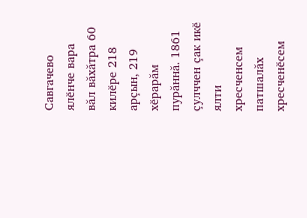Савгачево ялӗнче вара вăл вăхăтра 60 килӗре 218 арçын, 219 хӗрарăм пурăннă. 1861 çулччен çак икӗ ялти хресченсем патшалăх хресченӗсем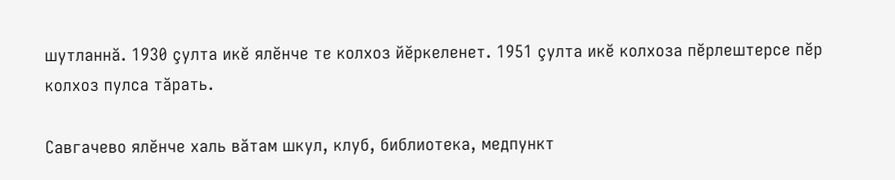шутланнă. 1930 çулта икӗ ялӗнче те колхоз йӗркеленет. 1951 çулта икӗ колхоза пӗрлештерсе пӗр колхоз пулса тăрать.

Савгачево ялӗнче халь вăтам шкул, клуб, библиотека, медпункт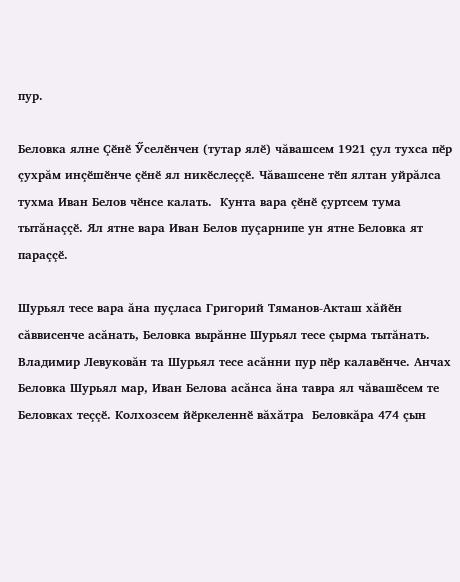пур.

Беловка ялне Çӗнӗ Ӳселӗнчен (тутар ялӗ) чăвашсем 1921 çул тухса пӗр çухрăм инçӗшӗнче çӗнӗ ял никӗслеççӗ. Чăвашсене тӗп ялтан уйрăлса тухма Иван Белов чӗнсе калать.  Кунта вара çӗнӗ çуртсем тума тытăнаççӗ. Ял ятне вара Иван Белов пуçарнипе ун ятне Беловка ят параççӗ.

Шурьял тесе вара ăна пуçласа Григорий Тяманов-Акташ хăйӗн сăввисенче асăнать, Беловка вырăнне Шурьял тесе çырма тытăнать. Владимир Левуковăн та Шурьял тесе асăнни пур пӗр калавӗнче. Анчах Беловка Шурьял мар, Иван Белова асăнса ăна тавра ял чăвашӗсем те Беловках теççӗ. Колхозсем йӗркеленнӗ вăхăтра  Беловкăра 474 çын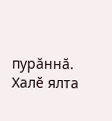пурăннă. Халӗ ялта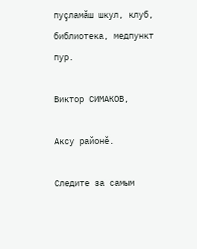пуçламăш шкул, клуб, библиотека, медпункт пур.

Виктор СИМАКОВ,

Аксу районӗ.

Следите за самым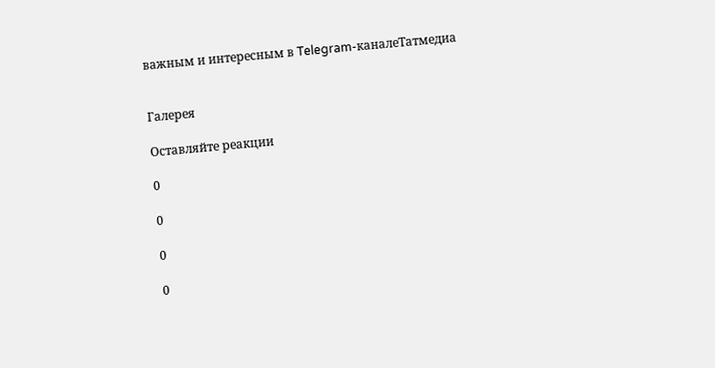важным и интересным в Telegram-каналеТатмедиа


Галерея

Оставляйте реакции

0

0

0

0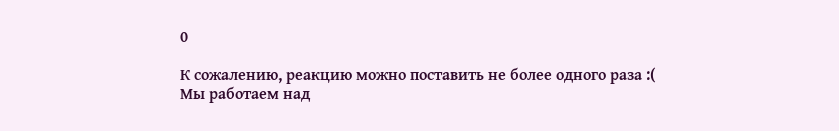0

К сожалению, реакцию можно поставить не более одного раза :(
Мы работаем над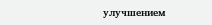улучшением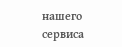нашего сервиса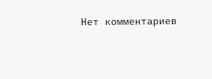Нет комментариев